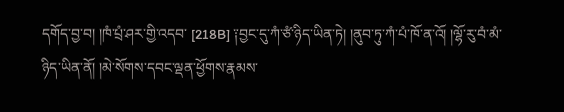དགོད་བྱ་བ། །ཁཾ་པྲཾ་ཤར་གྱི་འདབ་ [218B] ༑བྱང་དུ་ཀཾ་ཙཾ་ཉིད་ཡིན་ཏེ། །ནུབ་ཏུ་ཀཾ་པཾ་ཁོ་ན་འོ། །ལྷོ་རུ་བཾ་མཾ་ཉིད་ཡིན་ནོ། །མེ་སོགས་དབང་ལྡན་ཕྱོགས་རྣམས་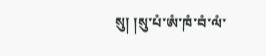སུ། །སུ་པཾ་ཨཾ་ཁཾ་བཾ་ལཾ་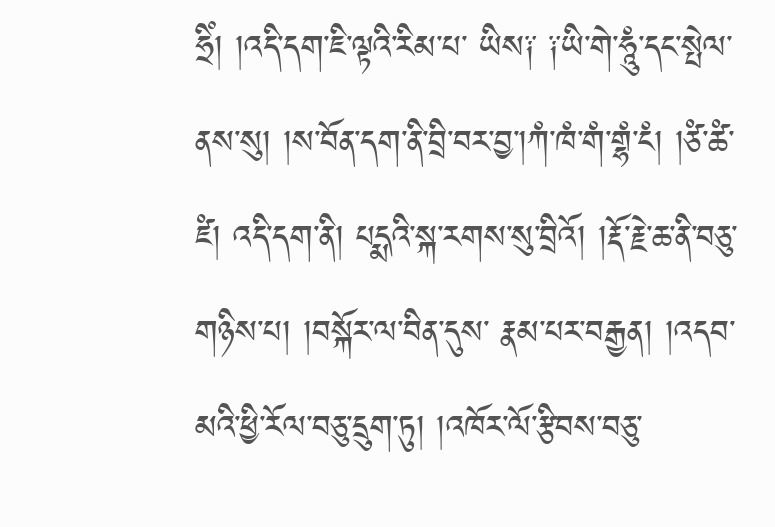ཧྲིཾ། །འདི་དག་ཇི་ལྟའི་རིམ་པ་ ཡིས༑ ༑ཡི་གེ་ཧཱུཾ་དང་སྤེལ་ནས་སུ། །ས་བོན་དག་ནི་བྲི་བར་བྱ་།ཀཾ་ཁཾ་གཾ་གྷཾ་ངཾ། །ཙཾ་ཚཾ་ཛཾ། འདི་དག་ནི། པདྨའི་སྐ་རགས་སུ་བྲིའོ། །རྡོ་རྗེ་ཆ་ནི་བཅུ་གཉིས་པ། །བསྐོར་ལ་བིན་དུས་ རྣམ་པར་བརྒྱན། །འདབ་མའི་ཕྱི་རོལ་བཅུ་དྲུག་ཏུ། །འཁོར་ལོ་རྩིབས་བཅུ་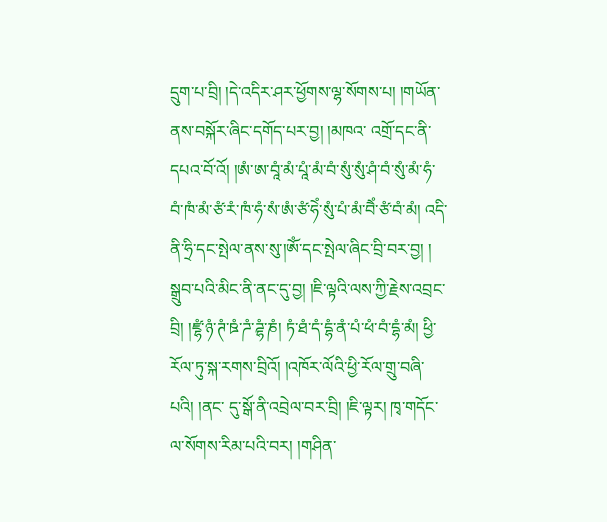དྲུག་པ་བྲི། །དེ་འདིར་ཤར་ཕྱོགས་ལྷ་སོགས་པ། །གཡོན་ནས་བསྐོར་ཞིང་དགོད་པར་བྱ། །མཁའ་ འགྲོ་དང་ནི་དཔའ་བོ་འོ། །ཨཾ་ཨ་བཱཾ་མཾ་པཱཾ་མཾ་བཾ་སུཾ་སུཾ་ཤཾ་བཾ་སུཾ་མཾ་ཧཾ་བཾ་ཁཾ་མཾ་ཙཾ་རཾ་ཁཾ་ཧཾ་སཾ་ཨཾ་ཙཾ་ཧེཾ་སུཾ་པཾ་མཾ་བཻཾ་ཙཾ་བཾ་མཾ། འདི་ནི་ཧྲི་དང་སྤེལ་ནས་སུ་།ཨོཾ་དང་སྤེལ་ཞིང་བྲི་བར་བྱ། ། སྒྲུབ་པའི་མིང་ནི་ནང་དུ་བྱ། །ཇི་ལྟའི་ལས་ཀྱི་རྗེས་འབྲང་བྲི། །ཛྷཾ་ཉཾ་ཊཾ་ཋཾ་ཌཾ་ཌྷཾ་ཎཾ། ཏཾ་ཐཾ་དཾ་དྷཾ་ནཾ་པཾ་ཕཾ་བཾ་དྷཾ་མཾ། ཕྱི་རོལ་ཏུ་སྐ་རགས་བྲིའོ། །འཁོར་ལོའི་ཕྱི་རོལ་གྲུ་བཞི་པའི། །ནང་ དུ་སྒོ་ནི་འབྲེལ་བར་བྲི། །ཇི་ལྟར། ཁྭ་གདོང་ལ་སོགས་རིམ་པའི་བར། །གཤིན་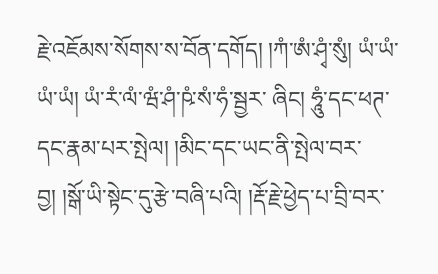རྗེ་འཇོམས་སོགས་ས་བོན་དགོད། །ཀཾ་ཨཾ་ཤྭཾ་སུཾ། ཡཾ་ཡཾ་ཡཾ་ཡཾ། ཡཾ་རཾ་ལཾ་ཝཾ་ཤཾ་ཥཾ་སཾ་ཧཾ་སྦྱར་ ཞིང། ཧཱུཾ་དང་ཕཊ་དང་རྣམ་པར་སྤེལ། །མིང་དང་ཡང་ནི་སྤེལ་བར་བྱ། །སྒོ་ཡི་སྟེང་དུ་རྩེ་བཞི་པའི། །རྡོ་རྗེ་ཕྱེད་པ་བྲི་བར་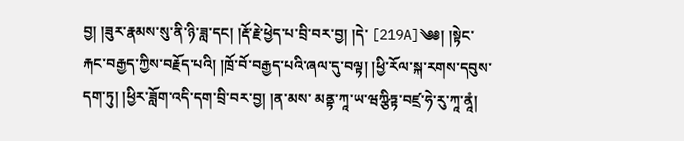བྱ། །ཟུར་རྣམས་སུ་ནི་ཉི་ཟླ་དང། །རྡོ་རྗེ་ཕྱེད་པ་བྲི་བར་བྱ། །དེ་ [219A]༄༅། །སྟེང་རྐང་བརྒྱད་ཀྱིས་བརྗོད་པའི། །ཁྲོ་བོ་བརྒྱད་པའི་ཞལ་དུ་བལྟ། །ཕྱི་རོལ་སྐ་རགས་དབུས་དག་ཏུ། །ཕྱིར་ཟློག་འདི་དག་བྲི་བར་བྱ། །ན་མས་ མནྟ་ཀཱ་ཡ་ཝཀྩིཏྟ་བཛྲ་ཧེ་རུ་ཀཱ་ནཱཾ།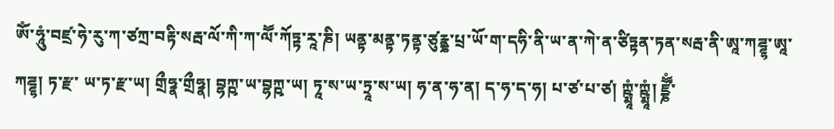ཨོཾ་ཧཱུཾ་བཛྲ་ཧེ་རུ་ཀ་ཙཀྲ་བརྟི་སརྦ་ལོ་ཀི་ཀ་ལཽ་ཀོཏྟ་རཱ་ཎི། ཡནྟ་མནྟ་ཏནྟ་ཙུརྣྞ་པྲ་ཡོ་ག་དཧི་ནི་ཡ་ན་ཀེ་ན་ཙིཏྟན་ཏན་སརྦ་ནི་ཨཱ་ཀཌྜྷ་ཨཱ་ཀཌྜྷ། ཏ་རྫ་ ཡ་ཏ་རྫ་ཡ། གྲྀཧྣ་གྲྀཧྣ། བྷཀྵ་ཡ་བྷཀྵ་ཡ། ཏཱ་ས་ཡ་ཏྲཱ་ས་ཡ། ཧ་ན་ཧ་ན། ད་ཧ་ད་ཧ། པ་ཙ་པ་ཙ། ཀྵྨཱཾ་ཀྵྨཱཾ། ཛྞཽཾ་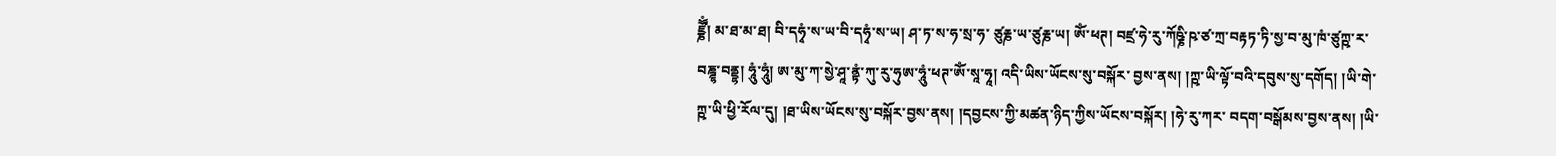ཛྞཽཾ། མ་ཐ་མ་ཐ། བི་དཧྭཾ་ས་ཡ་བི་དཧྭཾ་ས་ཡ། ཤ་ཏ་ས་ཧ་སྲ་ཧ་ ཙུརྞ་ཡ་ཙུརྞ་ཡ། ཨོཾ་ཕཊ། བཛྲ་ཧེ་རུ་ཀོཥྞི་ཥ་ཙ་ཀྲ་བརྟཏ་ཏི་སྱ་བ་མུ་ཁཾ་ཙུཀྵ་ར་བཎྜྷ་བནྡྷ། ཧཱུཾ་ཧཱུཾ། ཨ་མུ་ཀ་སྱེ་ཤཱ་ནྟཾ་ཀུ་རུ་ཧུཨ་ཧཱུཾ་ཕཊ་ཨོཾ་སཱ་ཧཱ། འདི་ཡིས་ཡོངས་སུ་བསྐོར་ བྱས་ནས། །ཀྵ་ཡི་ལྟོ་བའི་དབུས་སུ་དགོད། །ཡི་གེ་ཀྵ་ཡི་ཕྱི་རོལ་དུ། །ཐ་ཡིས་ཡོངས་སུ་བསྐོར་བྱས་ནས། །དབྱངས་ཀྱི་མཚན་ཉིད་ཀྱིས་ཡོངས་བསྐོར། །ཧེ་རུ་ཀར་ བདག་བསྒོམས་བྱས་ནས། །ཡི་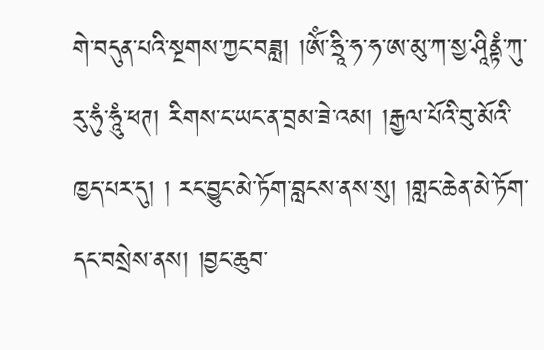གེ་བདུན་པའི་སྔགས་ཀྱང་བཟླ། །ཨོཾ་ཧྲཱི་ཧ་ཧ་ཨ་མུ་ཀ་སྱ་ཤཱིནྟཾ་ཀུ་རུ་ཧུཾ་ཧཱུཾ་ཕཊ། རིགས་ང་ཡང་ན་བྲམ་ཟེ་འམ། །རྒྱལ་པོའི་བུ་མོའི་ཁྱད་པར་དུ། ། རང་བྱུང་མེ་ཏོག་བླངས་ནས་སུ། །གླང་ཆེན་མེ་ཏོག་དང་བསྲེས་ནས། །བྱང་ཆུབ་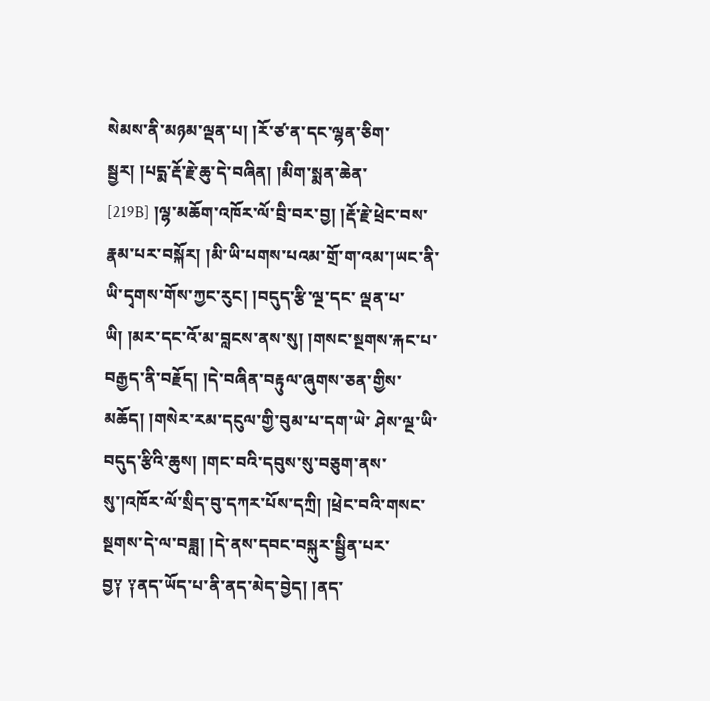སེམས་ནི་མཉམ་ལྡན་པ། །རོ་ཙ་ན་དང་ལྷན་ཅིག་སྦྱར། །པདྨ་རྡོ་རྗེ་ཆུ་དེ་བཞིན། །མིག་སྨན་ཆེན་ [219B] །ལྷ་མཆོག་འཁོར་ལོ་བྲི་བར་བྱ། །རྡོ་རྗེ་ཕྲེང་བས་རྣམ་པར་བསྐོར། །མི་ཡི་པགས་པའམ་གྲོ་ག་འམ་།ཡང་ནི་ཡི་དྭགས་གོས་ཀྱང་རུང། །བདུད་རྩི་ལྔ་དང་ ལྡན་པ་ཡི། །མར་དང་འོ་མ་བླངས་ནས་སུ། །གསང་སྔགས་རྐང་པ་བརྒྱད་ནི་བརྗོད། །དེ་བཞིན་བརྟུལ་ཞུགས་ཅན་གྱིས་མཆོད། །གསེར་རམ་དངུལ་གྱི་བུམ་པ་དག་ཡེ་ ཤེས་ལྔ་ཡི་བདུད་རྩིའི་ཆུས། །གང་བའི་དབུས་སུ་བཅུག་ནས་སུ་།འཁོར་ལོ་སྲིད་བུ་དཀར་པོས་དཀྲི། །ཕྲེང་བའི་གསང་སྔགས་དེ་ལ་བཟླ། །དེ་ནས་དབང་བསྐུར་སྦྱིན་པར་ བྱ༑ ༑ནད་ཡོད་པ་ནི་ནད་མེད་བྱེད། །ནད་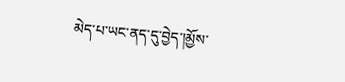མེད་པ་ཡང་ནད་དུ་བྱེད་།མྱོས་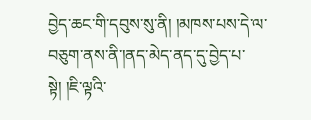བྱེད་ཆང་གི་དབུས་སུ་ནི། །མཁས་པས་དེ་ལ་བཅུག་ནས་ནི་།ནད་མེད་ནད་དུ་བྱེད་པ་སྟེ། །ཇི་ལྟའི་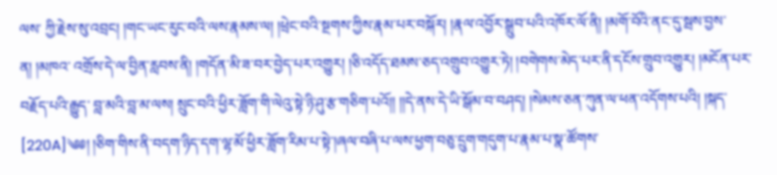ལས་ ཀྱི་རྗེས་སུ་འབྲང། །གང་ཡང་རུང་བའི་ལས་རྣམས་ལ། །ཕྲེང་བའི་སྔགས་ཀྱིས་རྣམ་པར་བསྐོར། །རྣལ་འབྱོར་སྒྲུབ་པའི་འཁོར་ལོ་ནི། །མགོ་བོའི་ནང་དུ་སྦས་བྱས་ན། །མཁའ་ འགྲོས་དེ་ལ་བྱིན་རླབས་ནི། །གདོན་མི་ཟ་བར་བྱེད་པར་འགྱུར། །ཅི་འདོད་ཐམས་ཅད་འགྲུབ་འགྱུར་ཏེ། །བགེགས་མེད་པར་ནི་དངོས་གྲུབ་འགྱུར། །མངོན་པར་བརྗོད་པའི་རྒྱུད་ བླ་མའི་བླ་མ་ལས། སྲུང་བའི་ཕྱིར་ཟློག་གི་ལེའུ་སྟེ་ཉི་ཤུ་རྩ་གཅིག་པའོ།། །།དེ་ནས་དེ་ཡི་སྒོམ་བ་བཤད། །སེམས་ཅན་ཀུན་ལ་ཕན་འདོགས་པའི། །སྐད་ [220A]༄༅། །ཅིག་གིས་ནི་བདག་ཉིད་དག་ལྷ་མོ་ཕྱིར་ཟློག་རིམ་པ་སྟེ་།ཞལ་བཞི་པ་ལས་ཕྱག་བཅུ་དྲུག་གདུག་པ་རྣམ་པ་སྣ་ཚོགས་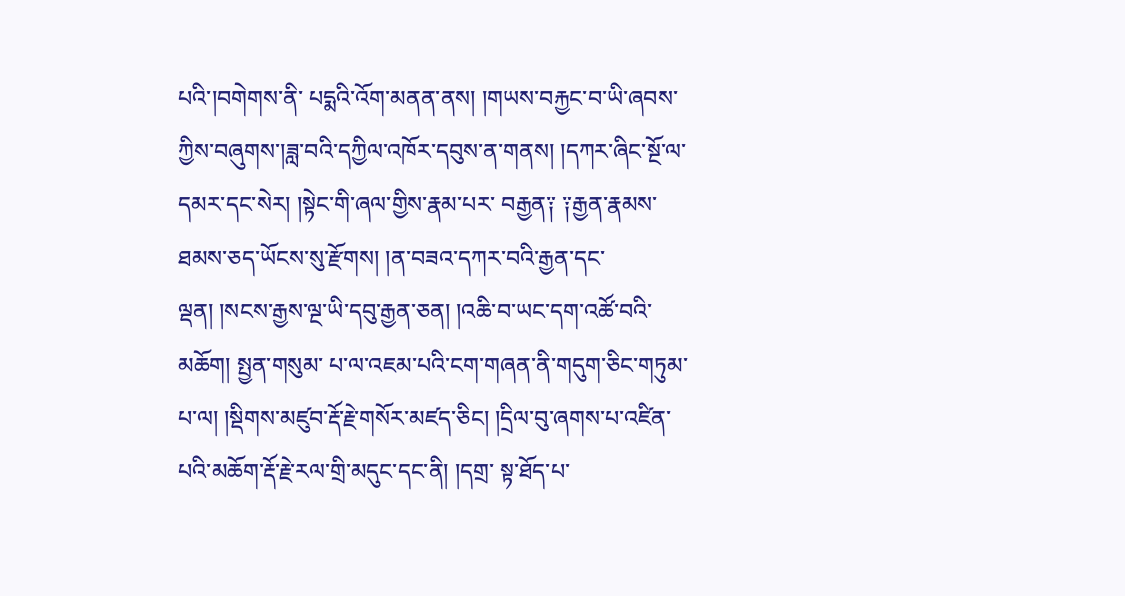པའི་།བགེགས་ནི་ པདྨའི་འོག་མནན་ནས། །གཡས་བརྐྱང་བ་ཡི་ཞབས་ཀྱིས་བཞུགས་།ཟླ་བའི་དཀྱིལ་འཁོར་དབུས་ན་གནས། །དཀར་ཞིང་སྔོ་ལ་དམར་དང་སེར། །སྟེང་གི་ཞལ་གྱིས་རྣམ་པར་ བརྒྱན༑ ༑རྒྱན་རྣམས་ཐམས་ཅད་ཡོངས་སུ་རྫོགས། །ན་བཟའ་དཀར་བའི་རྒྱན་དང་ལྡན། །སངས་རྒྱས་ལྔ་ཡི་དབུ་རྒྱན་ཅན། །འཆི་བ་ཡང་དག་འཚོ་བའི་མཆོག། སྤྱན་གསུམ་ པ་ལ་འཇམ་པའི་ངག་གཞན་ནི་གདུག་ཅིང་གཏུམ་པ་ལ། །སྡིགས་མཛུབ་རྡོ་རྗེ་གསོར་མཛད་ཅིང། །དྲིལ་བུ་ཞགས་པ་འཛིན་པའི་མཆོག་རྡོ་རྗེ་རལ་གྲི་མདུང་དང་ནི། །དགྲ་ སྟ་ཐོད་པ་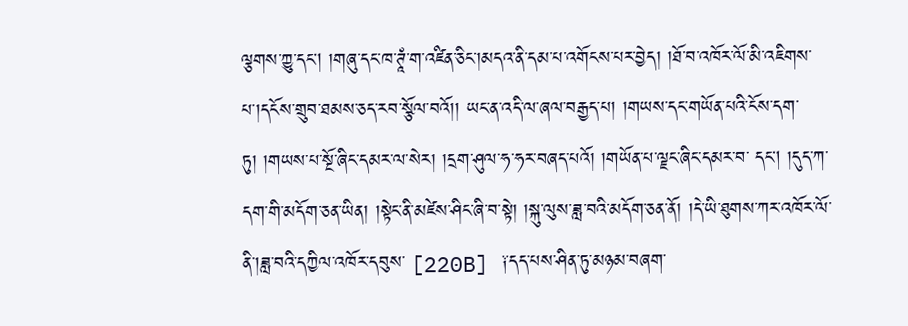ལྕགས་ཀྱུ་དང། །གཞུ་དང་ཁ་ཊཱཾ་ག་འཛིན་ཅིང་།མདའ་ནི་དམ་པ་འགོངས་པར་བྱེད། །ཐོ་བ་འཁོར་ལོ་མི་འཇིགས་པ་།དངོས་གྲུབ་ཐམས་ཅད་རབ་སྩོལ་བའོ།། ཡང་ན་འདི་ལ་ཞལ་བརྒྱད་པ། །གཡས་དང་གཡོན་པའི་ངོས་དག་ཏུ། །གཡས་པ་སྔོ་ཞིང་དམར་ལ་སེར། །དྲག་ཤུལ་ཧ་ཧར་བཞད་པའོ། །གཡོན་པ་ལྗང་ཞིང་དམར་བ་ དང། །དུད་ཀ་དག་གི་མདོག་ཅན་ཡིན། །སྟེང་ནི་མཛེས་ཤིང་ཞི་བ་སྟེ། །སྐུ་ལུས་ཟླ་བའི་མདོག་ཅན་ནོ། །དེ་ཡི་ཐུགས་ཀར་འཁོར་ལོ་ནི་།ཟླ་བའི་དཀྱིལ་འཁོར་དབུས་ [220B] ༑དད་པས་ཤིན་ཏུ་མཉམ་བཞག་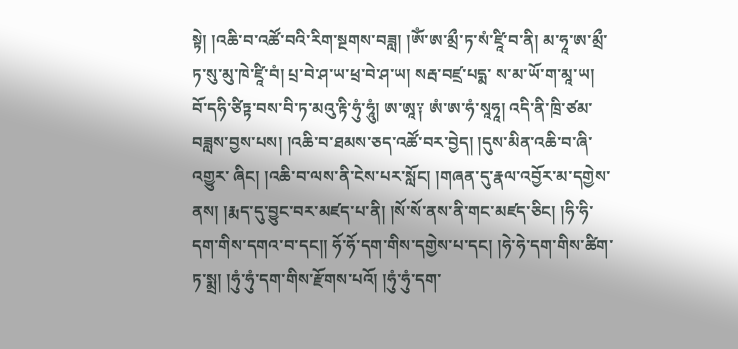སྟེ། །འཆི་བ་འཚོ་བའི་རིག་སྔགས་བཟླ། །ཨོཾ་ཨ་མྲྀ་ཏ་སཾ་ཛཱི་བ་ནི། མ་ཧཱ་ཨ་མྲྀ་ཏ་སུ་མུ་ཁེ་ཛཱི་བཾ། པྲ་བེ་ཤ་ཡ་ཕྲ་བེ་ཤ་ཡ། སརྦ་བཛྲ་པདྨ་ ས་མ་ཡོ་ག་མཱ་ཡ། བོ་དཧི་ཙིཏྟ་བས་བི་ཏ་མའུ་རྟི་ཧུཾ་ཧཱུཾ། ཨ་ཨཱ༑ ཨཾ་ཨ་ཧཾ་སཱཧཱ། འདི་ནི་ཁྲི་ཙམ་བཟླས་བྱས་པས། །འཆི་བ་ཐམས་ཅད་འཚོ་བར་བྱེད། །དུས་མིན་འཆི་བ་ཞི་འགྱུར་ ཞིང། །འཆི་བ་ལས་ནི་ངེས་པར་སློང། །གཞན་དུ་རྣལ་འབྱོར་མ་དགྱེས་ནས། །རྨད་དུ་བྱུང་བར་མཛད་པ་ནི། །སོ་སོ་ནས་ནི་གང་མཛད་ཅིང། །ཧི་ཧི་དག་གིས་དགའ་བ་དང།། ཧོ་ཧོ་དག་གིས་དགྱེས་པ་དང། །ཧེ་ཧེ་དག་གིས་ཚིག་ཏ་སྨྲ། །ཧུཾ་ཧུཾ་དག་གིས་རྫོགས་པའོ། །ཧུཾ་ཧུཾ་དག་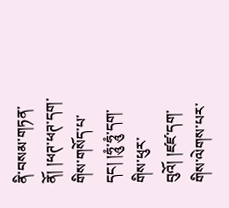ནི་བསམ་གཏན་ནོ། །ཕཊ་ཕཊ་དག་གིས་གསོད་པ་དང། །ཧཱུཾ་ཧཱུཾ་དག་ གིས་ཕུར་བུའོ། །ཛཛ་དག་གིས་ལེགས་པར་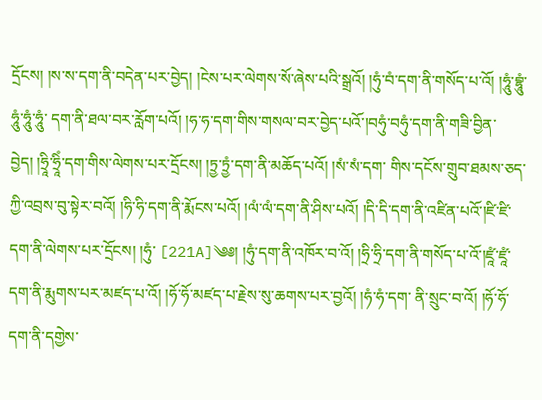དྲོངས། །ས་ས་དག་ནི་བདེན་པར་བྱེད། །ངེས་པར་ལེགས་སོ་ཞེས་པའི་སྒྲའོ། །ཧུཾ་བཾ་དག་ནི་གསོད་པ་འོ། །ཧཱུཾ་བྷཱུཾ་ཧཱུཾ་ཧཱུཾ་ཧཱུཾ་ དག་ནི་ཐལ་བར་རློག་པའོ། །ཧ་ཧ་དག་གིས་གསལ་བར་བྱེད་པའོ་།བཧུཾ་བཧུཾ་དག་ནི་གཟི་བྱིན་བྱེད། །ཧྲཱི་ཧྲཱིཾ་དག་གིས་ལེགས་པར་དྲོངས། །ཏྲྱ་ཏྲྱཾ་དག་ནི་མཆོད་པའོ། །སཾ་སཾ་དག་ གིས་དངོས་གྲུབ་ཐམས་ཅད་ཀྱི་འབྲས་བུ་སྟེར་བའོ། །ཧི་ཧི་དག་ནི་རྨོངས་པའོ། །ལཾ་ལཾ་དག་ནི་ཤིས་པའོ། །དི་དི་དག་ནི་འཛིན་པའོ་།ཛི་ཛི་དག་ནི་ལེགས་པར་དྲོངས། །ཧུཾ་ [221A]༄༅། །ཧུཾ་དག་ནི་འཁོར་བ་འོ། །ཧྲི་ཧྲི་དག་ནི་གསོད་པ་འོ་།ཛཱཾ་ཛཱཾ་དག་ནི་རྨུགས་པར་མཛད་པ་འོ། །ཧོ་ཧོ་མཛད་པ་རྗེས་སུ་ཆགས་པར་བྱའོ། །ཧཾ་ཧཾ་དག་ ནི་སྲུང་བ་འོ། །ཧོ་ཧོ་དག་ནི་དགྱེས་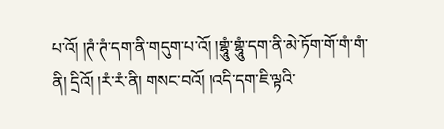པ་འོ། །ཊཾ་ཊཾ་དག་ནི་གདུག་པ་འོ། །གྷཱུཾ་གྷཱུཾ་དག་ནི་མེ་ཏོག་གོ་གཾ་གཾ་ནི། དྲིའོ། །རཾ་རཾ་ནི། གསང་བའོ། །འདི་དག་ཇི་ལྟའི་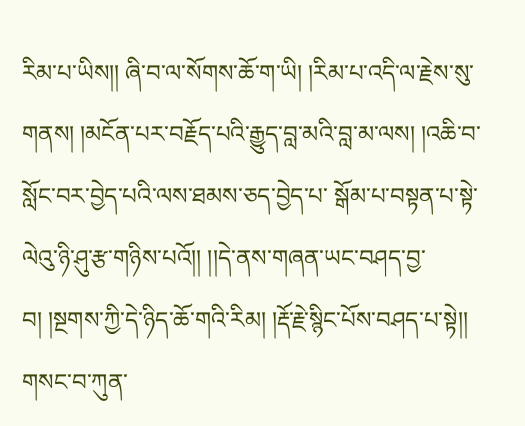རིམ་པ་ཡིས།། ཞི་བ་ལ་སོགས་ཆོ་ག་ཡི། །རིམ་པ་འདི་ལ་རྗེས་སུ་གནས། །མངོན་པར་བརྗོད་པའི་རྒྱུད་བླ་མའི་བླ་མ་ལས། །འཆི་བ་སློང་བར་བྱེད་པའི་ལས་ཐམས་ཅད་བྱེད་པ་ སྒོམ་པ་བསྟན་པ་སྟེ་ལེའུ་ཉི་ཤུ་རྩ་གཉིས་པའོ།། །།དེ་ནས་གཞན་ཡང་བཤད་བྱ་བ། །སྔགས་ཀྱི་དེ་ཉིད་ཆོ་གའི་རིམ། །རྡོ་རྗེ་སྙིང་པོས་བཤད་པ་སྟེ།། གསང་བ་ཀུན་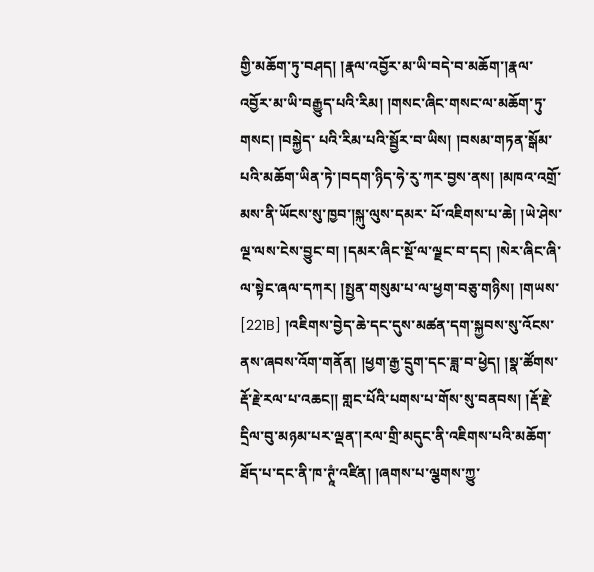གྱི་མཆོག་ཏུ་བཤད། །རྣལ་འབྱོར་མ་ཡི་བདེ་བ་མཆོག་།རྣལ་འབྱོར་མ་ཡི་བརྒྱུད་པའི་རིམ། །གསང་ཞིང་གསང་ལ་མཆོག་ཏུ་གསང། །བསྐྱེད་ པའི་རིམ་པའི་སྦྱོར་བ་ཡིས། །བསམ་གཏན་སྒོམ་པའི་མཆོག་ཡིན་ཏེ་།བདག་ཉིད་ཧེ་རུ་ཀར་བྱས་ནས། །མཁའ་འགྲོ་མས་ནི་ཡོངས་སུ་ཁྱབ་།སྐུ་ལུས་དམར་ པོ་འཇིགས་པ་ཆེ། །ཡེ་ཤེས་ལྔ་ལས་ངེས་བྱུང་བ། །དམར་ཞིང་སྔོ་ལ་ལྗང་བ་དང། །སེར་ཞིང་ཞི་ལ་སྟེང་ཞལ་དཀར། །སྤྱན་གསུམ་པ་ལ་ཕྱག་བཅུ་གཉིས། །གཡས་ [221B] །འཇིགས་བྱེད་ཆེ་དང་དུས་མཚན་དག་སྐྱབས་སུ་འོངས་ནས་ཞབས་འོག་གནོན། །ཕྱག་རྒྱ་དྲུག་དང་ཟླ་བ་ཕྱེད། །སྣ་ཚོགས་རྡོ་རྗེ་རལ་པ་འཆང།། གླང་པོའི་པགས་པ་གོས་སུ་བནབས། །རྡོ་རྗེ་དྲིལ་བུ་མཉམ་པར་ལྡན་།རལ་གྲི་མདུང་ནི་འཇིགས་པའི་མཆོག་ཐོད་པ་དང་ནི་ཁ་ཊཱཾ་འཛིན། །ཞགས་པ་ལྕགས་ཀྱུ་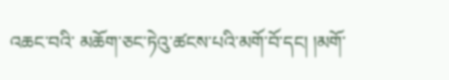འཆང་བའི་ མཆོག་ཅང་ཏེའུ་ཚངས་པའི་མགོ་བོ་དང། །མགོ་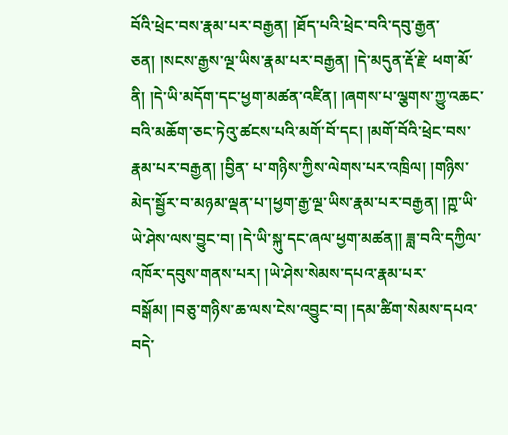བོའི་ཕྲེང་བས་རྣམ་པར་བརྒྱན། །ཐོད་པའི་ཕྲེང་བའི་དབུ་རྒྱན་ཅན། །སངས་རྒྱས་ལྔ་ཡིས་རྣམ་པར་བརྒྱན། །དེ་མདུན་རྡོ་རྗེ་ ཕག་མོ་ནི། །དེ་ཡི་མདོག་དང་ཕྱག་མཚན་འཛིན། །ཞགས་པ་ལྕགས་ཀྱུ་འཆང་བའི་མཆོག་ཅང་ཏེའུ་ཚངས་པའི་མགོ་བོ་དང། །མགོ་བོའི་ཕྲེང་བས་རྣམ་པར་བརྒྱན། །བྱིན་ པ་གཉིས་ཀྱིས་ལེགས་པར་འཁྲིལ། །གཉིས་མེད་སྦྱོར་བ་མཉམ་ལྡན་པ་།ཕྱག་རྒྱ་ལྔ་ཡིས་རྣམ་པར་བརྒྱན། །ཀྵ་ཡི་ཡེ་ཤེས་ལས་བྱུང་བ། །དེ་ཡི་སྐུ་དང་ཞལ་ཕྱག་མཚན།། ཟླ་བའི་དཀྱིལ་འཁོར་དབུས་གནས་པར། །ཡེ་ཤེས་སེམས་དཔའ་རྣམ་པར་བསྒོམ། །བཅུ་གཉིས་ཆ་ལས་ངེས་འབྱུང་བ། །དམ་ཚིག་སེམས་དཔའ་བདེ་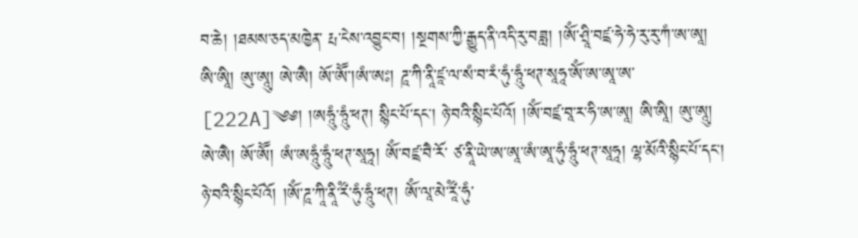བ་ཆེ། །ཐམས་ཅད་མཁྱེན་ རྤ་ངེས་འབྱུང་བ། །སྔགས་ཀྱི་རྒྱུད་ནི་འདི་རུ་བཟླ། །ཨོཾ་ཤྲཱི་བཛྲ་ཧེ་ཧེ་རུ་རུ་ཀཾ་ཨ་ཨཱ། ཨི་ཨཱི། ཨུ་ཨཱུ། ཨེ་ཨཻ། ཨོ་ཨཽ་།ཨཾ་ཨཿ། ཌཱ་ཀི་ནཱི་ཛཱ་ལ་སཾ་བ་རཾ་ཧུཾ་ཧཱུཾ་ཕཊ་སཱཧཱ་ཨོཾ་ཨ་ཨཱ་ཨ་ [222A]༄༅། །ཨཧཱུཾ་ཧཱུཾ་ཕཊ། སྙིང་པོ་དང། ཉེ་བའི་སྙིང་པོའོ། །ཨོཾ་བཛྲ་བཱ་ར་ཧི་ཨ་ཨཱ། ཨི་ཨཱི། ཨུ་ཨཱུ། ཨེ་ཨཻ། ཨོ་ཨཽ། ཨཾ་ཨཧཱུཾ་ཧཱུཾ་ཕཊ་སཱཧཱ། ཨོཾ་བཛྲ་བཻ་རོ་ ཙ་ནཱི་ཡེ་ཨ་ཨཱ་ཨཾ་ཨཱ་ཧུཾ་ཧཱུཾ་ཕཊ་སཱཧཱ། ལྷ་མོའི་སྙིང་པོ་དང། ཉེ་བའི་སྙིང་པོའོ། །ཨོཾ་ཌཱ་ཀཱི་ནཱི་རྀཾ་ཧུཾ་ཧཱུཾ་ཕཊ། ཨོཾ་ལཱ་མེ་རཱྀཾ་ཧུཾ་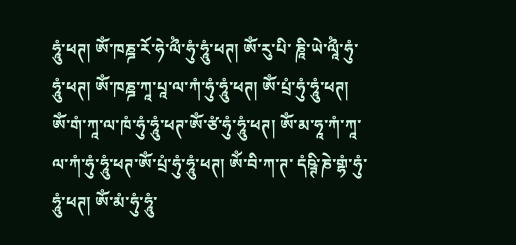ཧཱུཾ་ཕཊ། ཨོཾ་ཁཎྜ་རོ་ཧེ་ལྀཾ་ཧུཾ་ཧཱུཾ་ཕཊ། ཨོཾ་རུ་པི་ ཎཱི་ཡེ་ལཱྀཾ་ཧུཾ་ཧཱུཾ་ཕཊ། ཨོཾ་ཁཎྜ་ཀཱ་པཱ་ལ་ཀཾ་ཧུཾ་ཧཱུཾ་ཕཊ། ཨོཾ་པྲཾ་ཧུཾ་ཧཱུཾ་ཕཊ། ཨོཾ་གཾ་ཀཱ་ལ་ཁཾ་ཧུཾ་ཧཱུཾ་ཕཊ་ཨོཾ་ཙཾ་ཧུཾ་ཧཱུཾ་ཕཊ། ཨོཾ་མ་ཧཱ་ཀཾ་ཀཱ་ལ་ཀཾ་ཧུཾ་ཧཱུཾ་ཕཊ་ཨོཾ་པྲཾ་ཧུཾ་ཧཱུཾ་ཕཊ། ཨོཾ་བི་ཀ་ཊ་ དཾཥྚི་ཎེ་གྷཾ་ཧུཾ་ཧཱུཾ་ཕཊ། ཨོཾ་མཾ་ཧུཾ་ཧཱུཾ་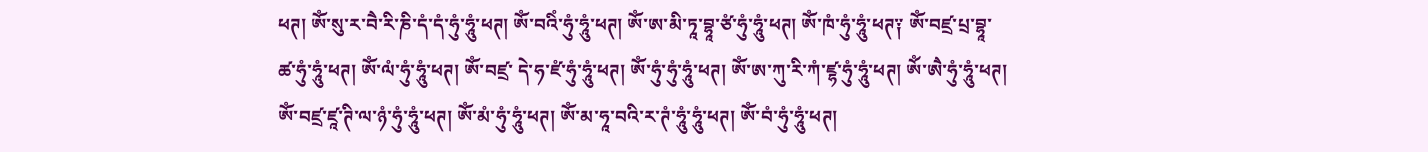ཕཊ། ཨོཾ་སུ་ར་བཻ་རི་ཎི་དཾ་དཾ་ཧུཾ་ཧཱུཾ་ཕཊ། ཨོཾ་བའིཾ་ཧུཾ་ཧཱུཾ་ཕཊ། ཨོཾ་ཨ་མི་ཏཱ་བྷཱ་ཙཾ་ཧུཾ་ཧཱུཾ་ཕཊ། ཨོཾ་ཁཾ་ཧུཾ་ཧཱུཾ་ཕཊ༑ ཨོཾ་བཛྲ་པྲ་བྷཱ་ཚ་ཧུཾ་ཧཱུཾ་ཕཊ། ཨོཾ་ལཾ་ཧུཾ་ཧཱུཾ་ཕཊ། ཨོཾ་བཛྲ་ དེ་ཧ་ཛཾ་ཧུཾ་ཧཱུཾ་ཕཊ། ཨོཾ་ཧུཾ་ཧུཾ་ཧཱུཾ་ཕཊ། ཨོཾ་ཨ་ཀུ་རི་ཀཾ་ཛྷ་ཧུཾ་ཧཱུཾ་ཕཊ། ཨོཾ་ཨཻ་ཧུཾ་ཧཱུཾ་ཕཊ། ཨོཾ་བཛྲ་ཛཱ་ཊི་ལ་ཉཾ་ཧུཾ་ཧཱུཾ་ཕཊ། ཨོཾ་མཾ་ཧུཾ་ཧཱུཾ་ཕཊ། ཨོཾ་མ་ཧཱ་བའི་ར་ཊཾ་ཧཱུཾ་ཧཱུཾ་ཕཊ། ཨོཾ་བཾ་ཧུཾ་ཧཱུཾ་ཕཊ།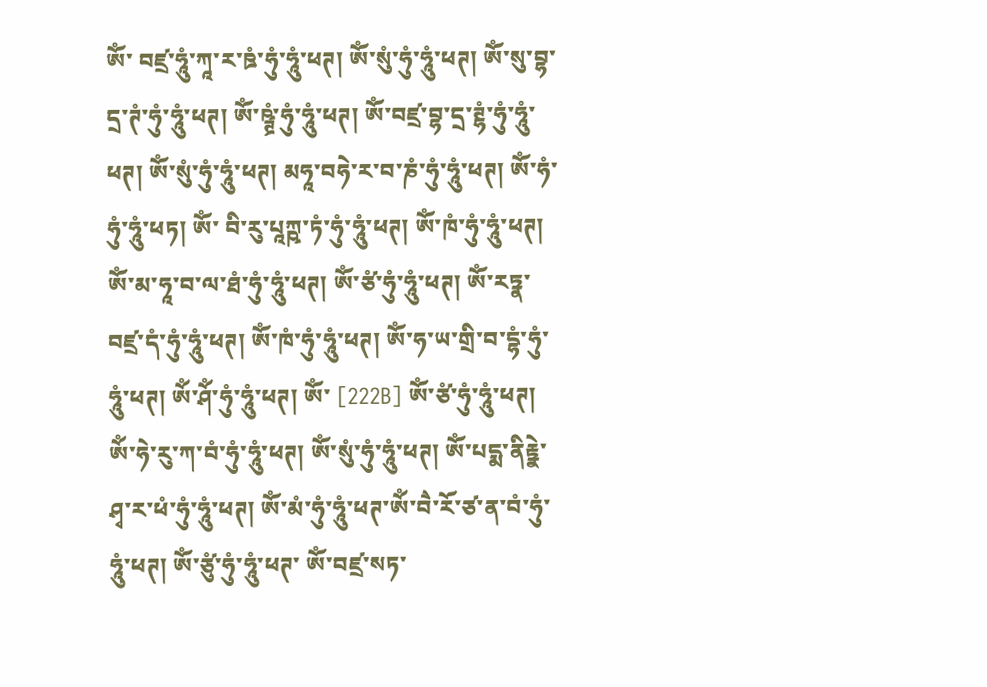ཨོཾ་ བཛྲ་ཧཱུཾ་ཀཱ་ར་ཋཾ་ཧུཾ་ཧཱུཾ་ཕཊ། ཨོཾ་སུཾ་ཧུཾ་ཧཱུཾ་ཕཊ། ཨོཾ་སུ་བྷ་དྲ་ཊཾ་ཧུཾ་ཧཱུཾ་ཕཊ། ཨོཾ་ཥྚྲཾ་ཧུཾ་ཧཱུཾ་ཕཊ། ཨོཾ་བཛྲ་བྷ་དྲ་ཊྷཾ་ཧུཾ་ཧཱུཾ་ཕཊ། ཨོཾ་སུཾ་ཧུཾ་ཧཱུཾ་ཕཊ། མཧཱ་བཧེ་ར་བ་ཎཾ་ཧུཾ་ཧཱུཾ་ཕཊ། ཨོཾ་ཧཾ་ཧུཾ་ཧཱུཾ་ཕཏ། ཨོཾ་ བི་རུ་པཱཀྵ་ཏཾ་ཧུཾ་ཧཱུཾ་ཕཊ། ཨོཾ་ཁཾ་ཧུཾ་ཧཱུཾ་ཕཊ། ཨོཾ་མ་ཧཱ་བ་ལ་ཐཾ་ཧུཾ་ཧཱུཾ་ཕཊ། ཨོཾ་ཙཾ་ཧུཾ་ཧཱུཾ་ཕཊ། ཨོཾ་རཏྣ་བཛྲ་དཾ་ཧུཾ་ཧཱུཾ་ཕཊ། ཨོཾ་ཁཾ་ཧུཾ་ཧཱུཾ་ཕཊ། ཨོཾ་ཧ་ཡ་གྲི་བ་དྷཾ་ཧུཾ་ཧཱུཾ་ཕཊ། ཨོཾ་ཤོཾ་ཧུཾ་ཧཱུཾ་ཕཊ། ཨོཾ་ [222B] ཨོཾ་ཙཾ་ཧུཾ་ཧཱུཾ་ཕཊ། ཨོཾ་ཧེ་རུ་ཀ་བཾ་ཧུཾ་ཧཱུཾ་ཕཊ། ཨོཾ་སུཾ་ཧུཾ་ཧཱུཾ་ཕཊ། ཨོཾ་པདྨ་ནིརྟྣེ་ཤྭ་ར་ཕཾ་ཧུཾ་ཧཱུཾ་ཕཊ། ཨོཾ་མཾ་ཧུཾ་ཧཱུཾ་ཕཊ་ཨོཾ་བཻ་རོ་ཙ་ན་བཾ་ཧུཾ་ཧཱུཾ་ཕཊ། ཨོཾ་ཙུཾ་ཧུཾ་ཧཱུཾ་ཕཊ་ ཨོཾ་བཛྲ་སཏ་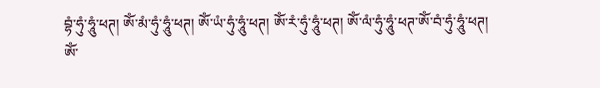བྷཾ་ཧུཾ་ཧཱུཾ་ཕཊ། ཨོཾ་མཾ་ཧུཾ་ཧཱུཾ་ཕཊ། ཨོཾ་ཡཾ་ཧུཾ་ཧཱུཾ་ཕཊ། ཨོཾ་རཾ་ཧུཾ་ཧཱུཾ་ཕཊ། ཨོཾ་ལཾ་ཧུཾ་ཧཱུཾ་ཕཊ་ཨོཾ་བཾ་ཧུཾ་ཧཱུཾ་ཕཊ། ཨོཾ་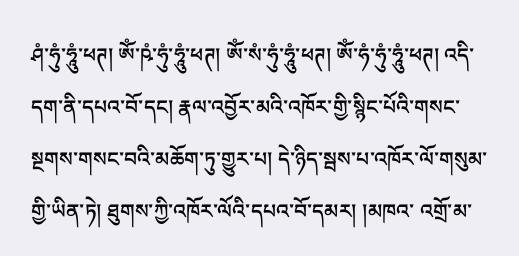ཤཾ་ཧུཾ་ཧཱུཾ་ཕཊ། ཨོཾ་ཥཾ་ཧུཾ་ཧཱུཾ་ཕཊ། ཨོཾ་སཾ་ཧུཾ་ཧཱུཾ་ཕཊ། ཨོཾ་ཧཾ་ཧུཾ་ཧཱུཾ་ཕཊ། འདི་ དག་ནི་དཔའ་བོ་དང། རྣལ་འབྱོར་མའི་འཁོར་གྱི་སྙིང་པོའི་གསང་སྔགས་གསང་བའི་མཆོག་ཏུ་གྱུར་པ། དེ་ཉིད་སྦས་པ་འཁོར་ལོ་གསུམ་གྱི་ཡིན་ཏེ། ཐུགས་ཀྱི་འཁོར་ལོའི་དཔའ་བོ་དམར། །མཁའ་ འགྲོ་མ་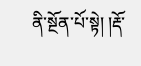ནི་སྔོན་པོ་སྟེ། །རྡོ་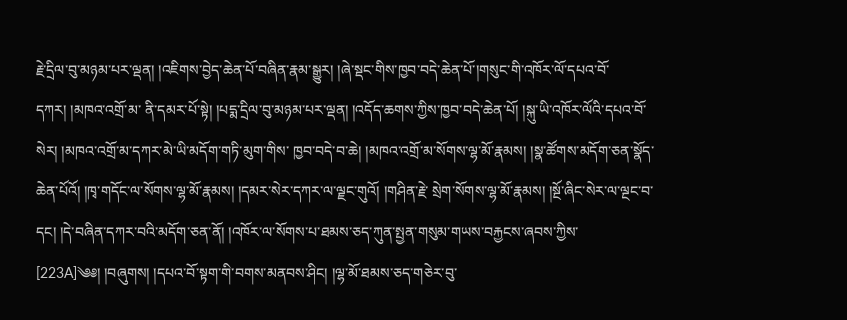རྗེ་དྲིལ་བུ་མཉམ་པར་ལྡན། །འཇིགས་བྱེད་ཆེན་པོ་བཞིན་རྣམ་སྒྱུར། །ཞེ་སྡང་གིས་ཁྱབ་བདེ་ཆེན་པོ་།གསུང་གི་འཁོར་ལོ་དཔའ་བོ་དཀར། །མཁའ་འགྲོ་མ་ ནི་དམར་པོ་སྟེ། །པདྨ་དྲིལ་བུ་མཉམ་པར་ལྡན། །འདོད་ཆགས་ཀྱིས་ཁྱབ་བདེ་ཆེན་པོ། །སྐུ་ཡི་འཁོར་ལོའི་དཔའ་བོ་སེར། །མཁའ་འགྲོ་མ་དཀར་མེ་ཡི་མདོག་གཏི་མུག་གིས་ ཁྱབ་བདེ་བ་ཆེ། །མཁའ་འགྲོ་མ་སོགས་ལྷ་མོ་རྣམས། །སྣ་ཚོགས་མདོག་ཅན་སྣོད་ཆེན་པོའོ། །ཁྭ་གདོང་ལ་སོགས་ལྷ་མོ་རྣམས། །དམར་སེར་དཀར་ལ་ལྗང་གུའོ། །གཤིན་རྗེ་ སྲེག་སོགས་ལྷ་མོ་རྣམས། །སྔོ་ཞིང་སེར་ལ་ལྔང་བ་དང། །དེ་བཞིན་དཀར་བའི་མདོག་ཅན་ནོ། །འཁོར་ལ་སོགས་པ་ཐམས་ཅད་ཀུན་སྤྱན་གསུམ་གཡས་བརྐྱངས་ཞབས་ཀྱིས་ [223A]༄༅། །བཞུགས། །དཔའ་བོ་སྟག་གི་བགས་མནབས་ཤིང། །ལྷ་མོ་ཐམས་ཅད་གཅེར་བུ་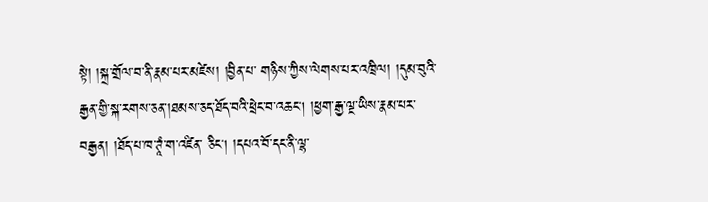སྟེ། །སྐྲ་གྲོལ་བ་ནི་རྣམ་པར་མཛེས། །བྱིན་པ་ གཉིས་ཀྱིས་ལེགས་པར་འཁྲིལ། །དུམ་བུའི་རྒྱན་གྱི་སྐ་རགས་ཅན་།ཐམས་ཅད་ཐོད་བའི་ཕྲེང་བ་འཆང། །ཕྱག་རྒྱ་ལྔ་ཡིས་རྣམ་པར་བརྒྱན། །ཐོད་པ་ཁ་ཊཱཾ་ག་འཛིན་ ཅིང། །དཔའ་བོ་དང་ནི་ལྷ་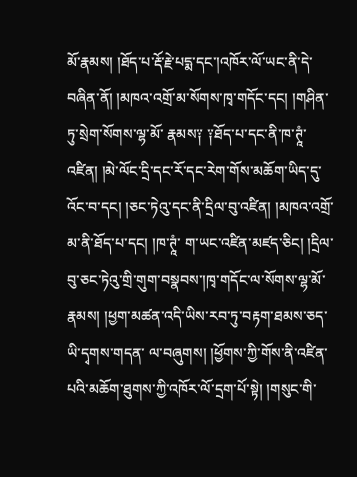མོ་རྣམས། །ཐོད་པ་རྡོ་རྗེ་པདྨ་དང་།འཁོར་ལོ་ཡང་ནི་དེ་བཞིན་ནོ། །མཁའ་འགྲོ་མ་སོགས་ཁྭ་གདོང་དང། །གཤིན་ཏུ་སྲེག་སོགས་ལྷ་མོ་ རྣམས༑ ༑ཐོད་པ་དང་ནི་ཁ་ཊཱཾ་འཛིན། །མེ་ལོང་དྲི་དང་རོ་དང་རེག་གོས་མཆོག་ཡིད་དུ་འོང་བ་དང། །ཅང་ཏེའུ་དང་ནི་དྲིལ་བུ་འཛིན། །མཁའ་འགྲོ་མ་ནི་ཐོད་པ་དང། །ཁ་ཊཱཾ་ ག་ཡང་འཛིན་མཛད་ཅིང། །དྲིལ་བུ་ཅང་ཏེའུ་གྲི་གུག་བསྣབས་།ཁྭ་གདོང་ལ་སོགས་ལྷ་མོ་རྣམས། །ཕྱག་མཚན་འདི་ཡིས་རབ་ཏུ་བརྟག་ཐམས་ཅད་ཡི་དྭགས་གདན་ ལ་བཞུགས། །ཕྱོགས་ཀྱི་གོས་ནི་འཛིན་པའི་མཆོག་ཐུགས་ཀྱི་འཁོར་ལོ་དྲག་པོ་སྟེ། །གསུང་གི་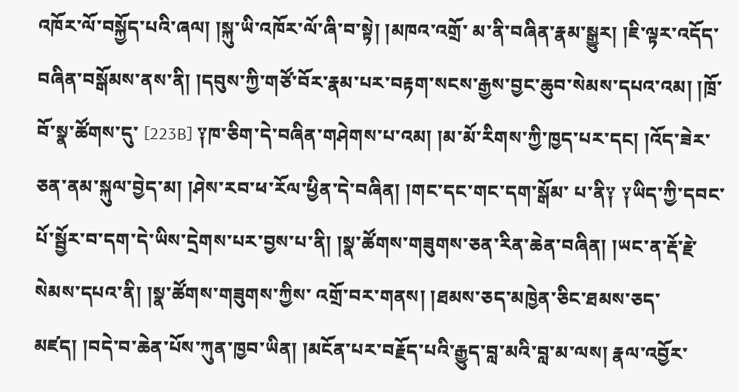འཁོར་ལོ་བསྐྱོད་པའི་ཞལ། །སྐུ་ཡི་འཁོར་ལོ་ཞི་བ་སྟེ། །མཁའ་འགྲོ་ མ་ནི་བཞིན་རྣམ་སྒྱུར། །ཇི་ལྟར་འདོད་བཞིན་བསྒོམས་ནས་ནི། །དབུས་ཀྱི་གཙོ་བོར་རྣམ་པར་བརྟག་སངས་རྒྱས་བྱང་ཆུབ་སེམས་དཔའ་འམ། །ཁྲོ་བོ་སྣ་ཚོགས་དུ་ [223B] ༑ཁ་ཅིག་དེ་བཞིན་གཤེགས་པ་འམ། །མ་མོ་རིགས་ཀྱི་ཁྱད་པར་དང། །འོད་ཟེར་ཅན་ནམ་སྐུལ་བྱེད་མ། །ཤེས་རབ་ཕ་རོལ་ཕྱིན་དེ་བཞིན། །གང་དང་གང་དག་སྒོམ་ པ་ནི༑ ༑ཡིད་ཀྱི་དབང་པོ་སྦྱོར་བ་དག་དེ་ཡིས་དྲེགས་པར་བྱས་པ་ནི། །སྣ་ཚོགས་གཟུགས་ཅན་རིན་ཆེན་བཞིན། །ཡང་ན་རྡོ་རྗེ་སེམས་དཔའ་ནི། །སྣ་ཚོགས་གཟུགས་ཀྱིས་ འགྲོ་བར་གནས། །ཐམས་ཅད་མཁྱེན་ཅིང་ཐམས་ཅད་མཛད། །བདེ་བ་ཆེན་པོས་ཀུན་ཁྱབ་ཡིན། །མངོན་པར་བརྗོད་པའི་རྒྱུད་བླ་མའི་བླ་མ་ལས། རྣལ་འབྱོར་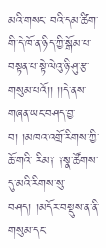མའི་གསང་ བའི་དམ་ཚིག་གི་དེ་ཁོ་ན་ཉིད་ཀྱི་སྒོམ་པ་བསྟན་པ་སྟེ་ལེའུ་ཉི་ཤུ་རྩ་གསུམ་པའོ།། །།དེ་ནས་གཞན་ཡང་བཤད་བྱ་བ། །མཁའ་འགྲོ་རིགས་ཀྱི་ཆོ་གའི་ རིམ༑ ༑སྣ་ཚོགས་དུ་མའི་རིགས་སུ་བཤད། །མདོར་བསྡུས་ན་ནི་གསུམ་དང་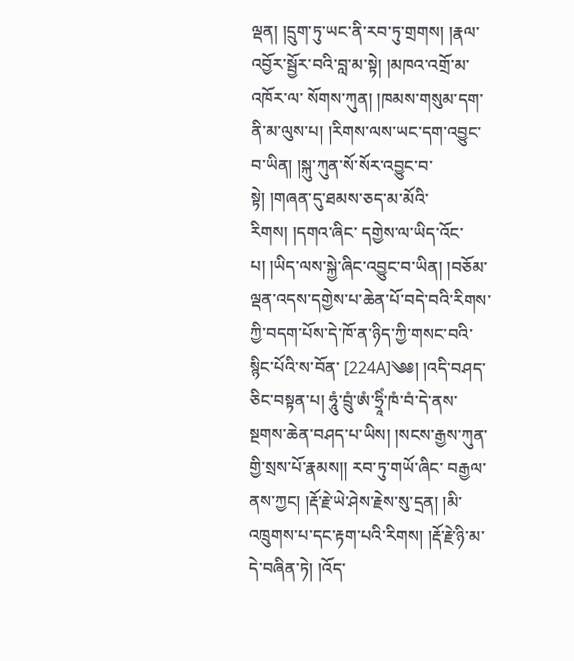ལྡན། །དྲུག་ཏུ་ཡང་ནི་རབ་ཏུ་གྲགས། །རྣལ་འབྱོར་སྦྱོར་བའི་བླ་མ་སྟེ། །མཁའ་འགྲོ་མ་འཁོར་ལ་ སོགས་ཀུན། །ཁམས་གསུམ་དག་ནི་མ་ལུས་པ། །རིགས་ལས་ཡང་དག་འབྱུང་བ་ཡིན། །སྐུ་ཀུན་སོ་སོར་འབྱུང་བ་སྟེ། །གཞན་དུ་ཐམས་ཅད་མ་མོའི་རིགས། །དགའ་ཞིང་ དགྱེས་ལ་ཡིད་འོང་པ། །ཡིད་ལས་སྐྱེ་ཞིང་འབྱུང་བ་ཡིན། །བཅོམ་ལྡན་འདས་དགྱེས་པ་ཆེན་པོ་བདེ་བའི་རིགས་ཀྱི་བདག་པོས་དེ་ཁོ་ན་ཉིད་ཀྱི་གསང་བའི་སྙིང་པོའི་ས་བོན་ [224A]༄༅། །འདི་བཤད་ཅིང་བསྟན་པ། ཧཱུཾ་བྲུཾ་ཨཾ་ཧྲཱིཾ་ཁཾ་བཾ་དེ་ནས་སྔགས་ཆེན་བཤད་པ་ཡིས། །སངས་རྒྱས་ཀུན་གྱི་སྲས་པོ་རྣམས།། རབ་ཏུ་གཡོ་ཞིང་ བརྒྱལ་ནས་ཀྱང། །རྡོ་རྗེ་ཡེ་ཤེས་རྗེས་སུ་དྲན། །མི་འཁྲུགས་པ་དང་རྟག་པའི་རིགས། །རྡོ་རྗེ་ཉི་མ་དེ་བཞིན་ཏེ། །འོད་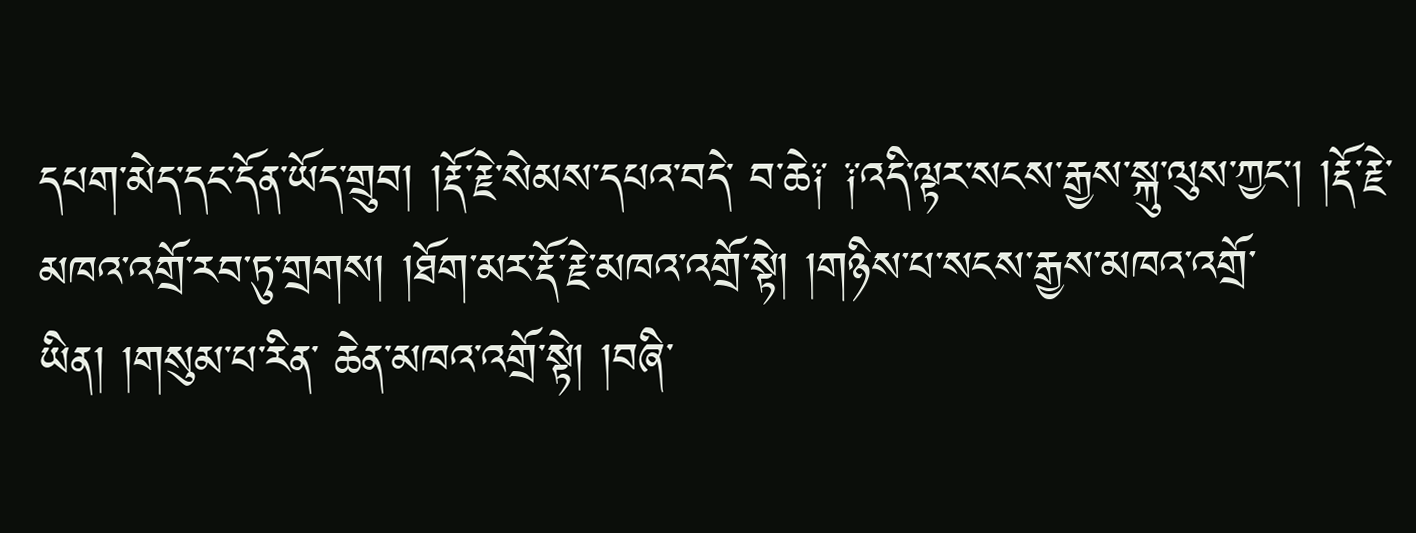དཔག་མེད་དང་དོན་ཡོད་གྲུབ། །རྡོ་རྗེ་སེམས་དཔའ་བདེ་ བ་ཆེ༑ ༑འདི་ལྟར་སངས་རྒྱས་སྐུ་ལུས་ཀྱང། །རྡོ་རྗེ་མཁའ་འགྲོ་རབ་ཏུ་གྲགས། །ཐོག་མར་རྡོ་རྗེ་མཁའ་འགྲོ་སྟེ། །གཉིས་པ་སངས་རྒྱས་མཁའ་འགྲོ་ཡིན། །གསུམ་པ་རིན་ ཆེན་མཁའ་འགྲོ་སྟེ། །བཞི་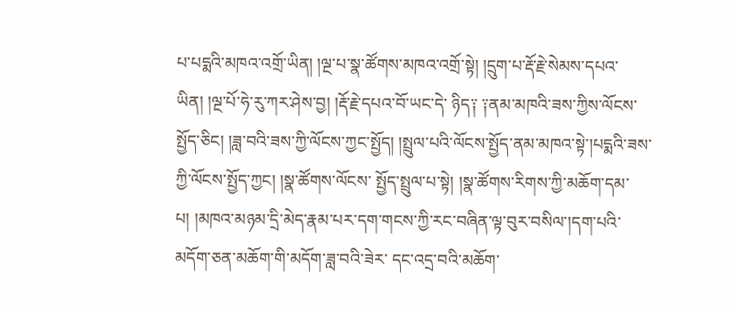པ་པདྨའི་མཁའ་འགྲོ་ཡིན། །ལྔ་པ་སྣ་ཚོགས་མཁའ་འགྲོ་སྟེ། །དྲུག་པ་རྡོ་རྗེ་སེམས་དཔའ་ཡིན། །ལྔ་པོ་ཧེ་རུ་ཀར་ཤེས་བྱ། །རྡོ་རྗེ་དཔའ་བོ་ཡང་དེ་ ཉིད༑ ༑ནམ་མཁའི་ཟས་ཀྱིས་ལོངས་སྤྱོད་ཅིང། །ཟླ་བའི་ཟས་ཀྱི་ལོངས་ཀྱང་སྤྱོད། །སྤྲུལ་པའི་ལོངས་སྤྱོད་ནམ་མཁའ་སྟེ་།པདྨའི་ཟས་ཀྱི་ལོངས་སྤྱོད་ཀྱང། །སྣ་ཚོགས་ལོངས་ སྤྱོད་སྤྲུལ་པ་སྟེ། །སྣ་ཚོགས་རིགས་ཀྱི་མཆོག་དམ་པ། །མཁའ་མཉམ་དྲི་མེད་རྣམ་པར་དག་གངས་ཀྱི་རང་བཞིན་ལྟ་བུར་བསིལ་།དག་པའི་མདོག་ཅན་མཆོག་གི་མདོག་ཟླ་བའི་ཟེར་ དང་འདྲ་བའི་མཆོག་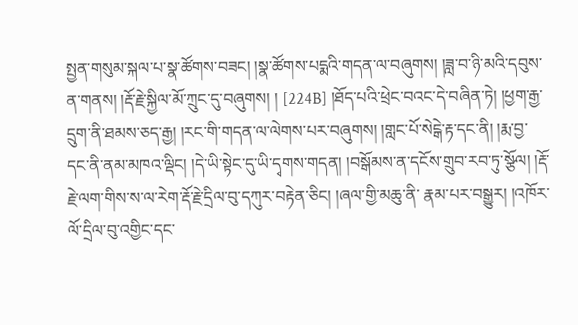སྤྱན་གསུམ་སྐལ་པ་སྣ་ཚོགས་བཟང། །སྣ་ཚོགས་པདྨའི་གདན་ལ་བཞུགས། །ཟླ་བ་ཉི་མའི་དབུས་ན་གནས། །རྡོ་རྗེ་སྐྱིལ་མོ་ཀྲུང་དུ་བཞུགས། ། [224B] །ཐོད་པའི་ཕྲེང་བའང་དེ་བཞིན་ཏེ། །ཕྱག་རྒྱ་དྲུག་ནི་ཐམས་ཅད་རྒྱ། །རང་གི་གདན་ལ་ལེགས་པར་བཞུགས། །གླང་པོ་སེངྒེ་རྟ་དང་ནི། །རྨ་བྱ་ དང་ནི་ནམ་མཁའ་ལྡིང། །དེ་ཡི་སྟེང་དུ་ཡི་དྭགས་གདན། །བསྒོམས་ན་དངོས་གྲུབ་རབ་ཏུ་སྩོལ། །རྡོ་རྗེ་ལག་གིས་ས་ལ་རེག་རྡོ་རྗེ་དྲིལ་བུ་དཀུར་བརྟེན་ཅིང། །ཞལ་གྱི་མཆུ་ནི་ རྣམ་པར་བསྒྱུར། །འཁོར་ལོ་དྲིལ་བུ་འགྱིང་དང་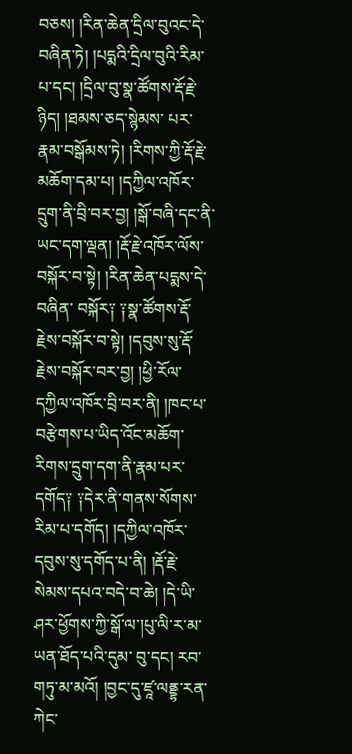བཅས། །རིན་ཆེན་དྲིལ་བུའང་དེ་བཞིན་ཏེ། །པདྨའི་དྲིལ་བུའི་རིམ་པ་དང། །དྲིལ་བུ་སྣ་ཚོགས་རྡོ་རྗེ་ཉིད། །ཐམས་ཅད་སྙེམས་ པར་རྣམ་བསྒོམས་ཏེ། །རིགས་ཀྱི་རྡོ་རྗེ་མཆོག་དམ་པ། །དཀྱིལ་འཁོར་དྲུག་ནི་བྲི་བར་བྱ། །སྒོ་བཞི་དང་ནི་ཡང་དག་ལྡན། །རྡོ་རྗེ་འཁོར་ལོས་བསྐོར་བ་སྟེ། །རིན་ཆེན་པདྨས་དེ་བཞིན་ བསྐོར༑ ༑སྣ་ཚོགས་རྡོ་རྗེས་བསྐོར་བ་སྟེ། །དབུས་སུ་རྡོ་རྗེས་བསྐོར་བར་བྱ། །ཕྱི་རོལ་དཀྱིལ་འཁོར་བྲི་བར་ནི། །ཁང་པ་བརྩེགས་པ་ཡིད་འོང་མཆོག་རིགས་དྲུག་དག་ནི་རྣམ་པར་ དགོད༑ ༑དེར་ནི་གནས་སོགས་རིམ་པ་དགོད། །དཀྱིལ་འཁོར་དབུས་སུ་དགོད་པ་ནི། །རྡོ་རྗེ་སེམས་དཔའ་བདེ་བ་ཆེ། །དེ་ཡི་ཤར་ཕྱོགས་ཀྱི་སྒོ་ལ་།པུ་ལི་ར་མ་ཡན་ཐོད་པའི་དུམ་ བུ་དང། རབ་གཏུ་མ་མའོ། །བྱང་དུ་ཛཱ་ལནྡྷ་རན་ཀེང་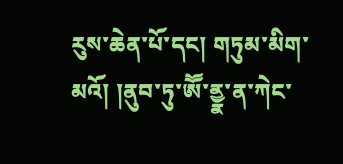རུས་ཆེན་པོ་དང། གཏུམ་མིག་མའོ། །ནུབ་ཏུ་ཨཽ་ནྱྣ་ན་ཀེང་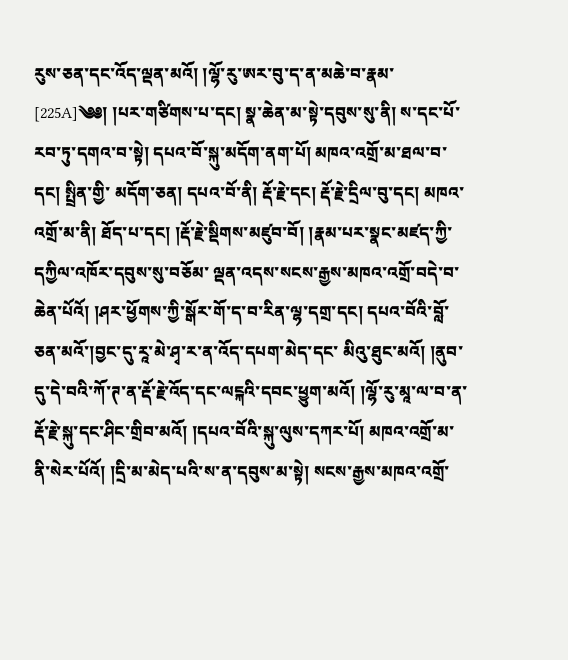རུས་ཅན་དང་འོད་ལྡན་མའོ། །ལྷོ་རུ་ཨར་བུ་ད་ན་མཆེ་བ་རྣམ་ [225A]༄༅། །པར་གཙིགས་པ་དང། སྣ་ཆེན་མ་སྟེ་དབུས་སུ་ནི། ས་དང་པོ་རབ་ཏུ་དགའ་བ་སྟེ། དཔའ་བོ་སྐུ་མདོག་ནག་པོ། མཁའ་འགྲོ་མ་ཐལ་བ་དང། སྤྲིན་གྱི་ མདོག་ཅན། དཔའ་བོ་ནི། རྡོ་རྗེ་དང། རྡོ་རྗེ་དྲིལ་བུ་དང། མཁའ་འགྲོ་མ་ནི། ཐོད་པ་དང། །རྡོ་རྗེ་སྡིགས་མཛུབ་བོ། །རྣམ་པར་སྣང་མཛད་ཀྱི་དཀྱིལ་འཁོར་དབུས་སུ་བཅོམ་ ལྡན་འདས་སངས་རྒྱས་མཁའ་འགྲོ་བདེ་བ་ཆེན་པོའོ། །ཤར་ཕྱོགས་ཀྱི་སྒོར་གོ་ད་བ་རིན་ལྷ་དགྲ་དང། དཔའ་བོའི་བློ་ཅན་མའོ་།བྱང་དུ་རཱ་མེ་ཤྭ་ར་ན་འོད་དཔག་མེད་དང་ མིའུ་ཐུང་མའོ། །ནུབ་དུ་དེ་བའི་ཀོ་ཊ་ན་རྡོ་རྗེ་འོད་དང་ལངྐའི་དབང་ཕྱུག་མའོ། །ལྷོ་རུ་མཱ་ལ་བ་ན་རྡོ་རྗེ་སྐུ་དང་ཤིང་གྲིབ་མའོ། །དཔའ་བོའི་སྐུ་ལུས་དཀར་པོ། མཁའ་འགྲོ་མ་ ནི་སེར་པོའོ། །དྲི་མ་མེད་པའི་ས་ན་དབུས་མ་སྟེ། སངས་རྒྱས་མཁའ་འགྲོ་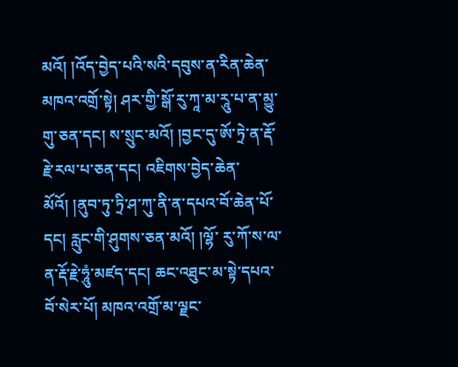མའོ། །འོད་བྱེད་པའི་སའི་དབུས་ན་རིན་ཆེན་མཁའ་འགྲོ་སྟེ། ཤར་གྱི་སྒོ་རུ་ཀཱ་མ་རཱུ་པ་ན་མྱུ་ གུ་ཅན་དང། ས་སྲུང་མའོ། །བྱང་དུ་ཨོ་ཏྲེ་ན་རྡོ་རྗེ་རལ་པ་ཅན་དང། འཇིགས་བྱེད་ཆེན་མོའོ། །ནུབ་ཏུ་ཏྲི་ཤ་ཀུ་ནི་ན་དཔའ་བོ་ཆེན་པོ་དང། རླུང་གི་ཤུགས་ཅན་མའོ། །ལྷོ་ རུ་ཀོ་ས་ལ་ན་རྡོ་རྗེ་ཧཱུཾ་མཛད་དང། ཆང་འཐུང་མ་སྟེ་དཔའ་བོ་སེར་པོ། མཁའ་འགྲོ་མ་ལྗང་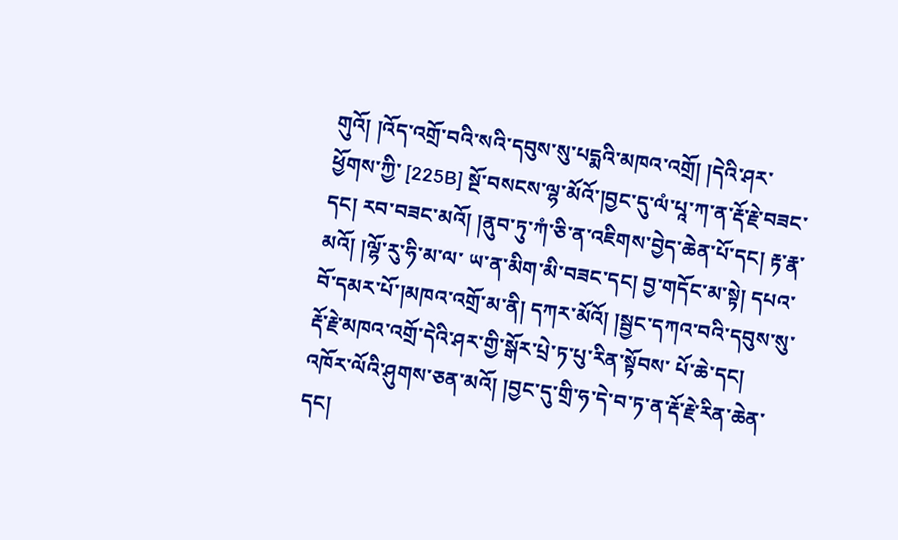གུའོ། །འོད་འགྲོ་བའི་སའི་དབུས་སུ་པདྨའི་མཁའ་འགྲོ། །དེའི་ཤར་ཕྱོགས་ཀྱི་ [225B] སྔོ་བསངས་ལྷ་མོའོ་།བྱང་དུ་ལཾ་པཱ་ཀ་ན་རྡོ་རྗེ་བཟང་དང། རབ་བཟང་མའོ། །ནུབ་ཏུ་ཀཾ་ཅི་ན་འཇིགས་བྱེད་ཆེན་པོ་དང། རྟ་རྣ་མའོ། །ལྷོ་རུ་ཧི་མ་ལ་ ཡ་ན་མིག་མི་བཟང་དང། བྱ་གདོང་མ་སྟེ། དཔའ་བོ་དམར་པོ་།མཁའ་འགྲོ་མ་ནི། དཀར་མོའོ། །སྦྱང་དཀའ་བའི་དབུས་སུ་རྡོ་རྗེ་མཁའ་འགྲོ་དེའི་ཤར་གྱི་སྒོར་པྲེ་ཏ་པུ་རིན་སྟོབས་ པོ་ཆེ་དང། འཁོར་ལོའི་ཤུགས་ཅན་མའོ། །བྱང་དུ་གྲི་ཧ་དེ་བ་ཏ་ན་རྡོ་རྗེ་རིན་ཆེན་དང།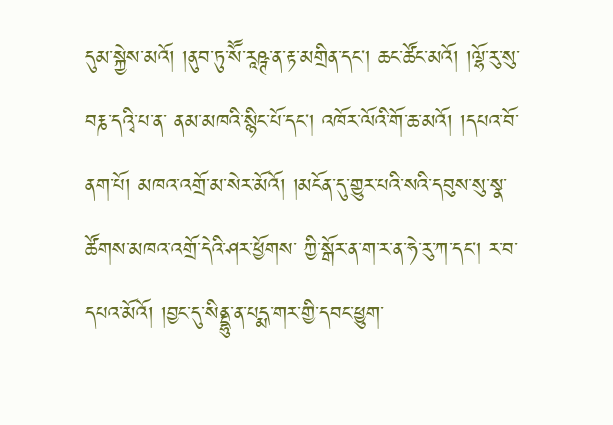དུམ་སྐྱེས་མའོ། །ནུབ་ཏུ་སཽ་རཱཥྚ་ན་རྟ་མགྲིན་དང། ཆང་ཚོང་མའོ། །ལྷོ་རུ་སུ་བརྞ་དའྭི་པ་ན་ ནམ་མཁའི་སྙིང་པོ་དང། འཁོར་ལོའི་གོ་ཆ་མའོ། །དཔའ་བོ་ནག་པོ། མཁའ་འགྲོ་མ་སེར་མོའོ། །མངོན་དུ་གྱུར་པའི་སའི་དབུས་སུ་སྣ་ཚོགས་མཁའ་འགྲོ་དེའི་ཤར་ཕྱོགས་ ཀྱི་སྒོར་ན་ག་ར་ན་ཧེ་རུ་ཀ་དང། ར་བ་དཔའ་མོའོ། །བྱང་དུ་སིནྡྷུ་ན་པདྨ་གར་གྱི་དབང་ཕྱུག་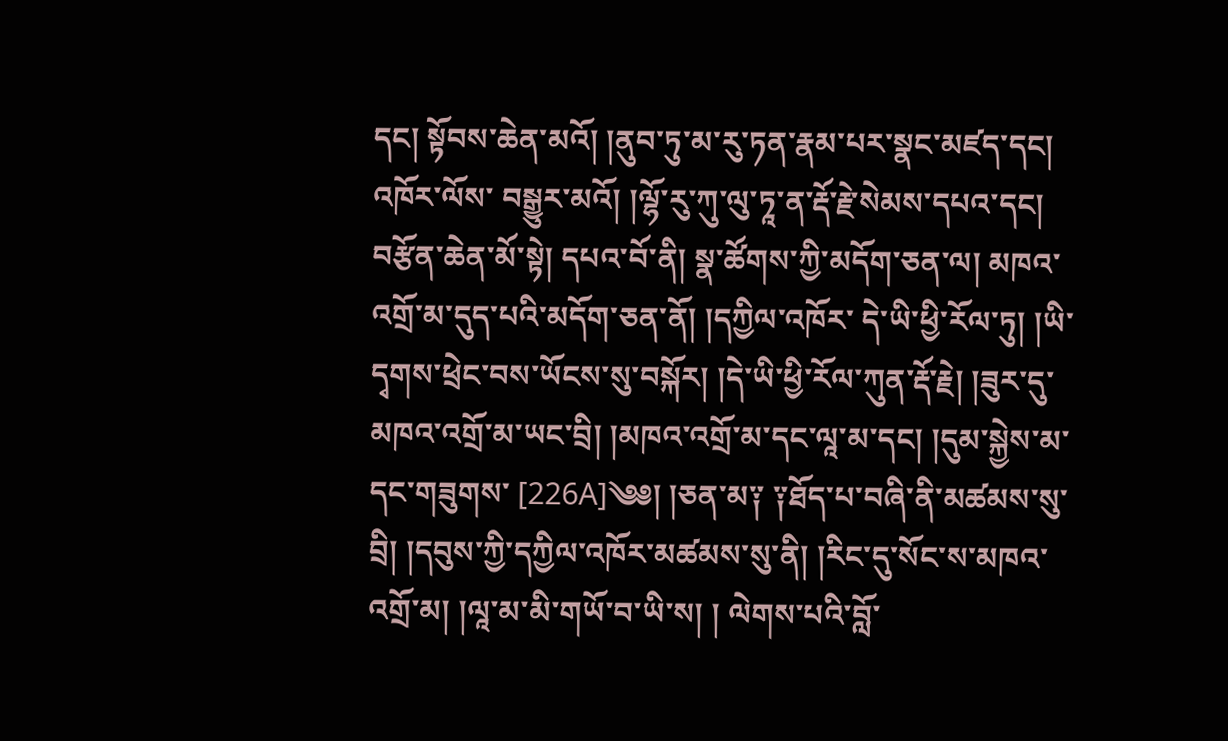དང། སྟོབས་ཆེན་མའོ། །ནུབ་ཏུ་མ་རུ་ཏན་རྣམ་པར་སྣང་མཛད་དང། འཁོར་ལོས་ བསྒྱུར་མའོ། །ལྷོ་རུ་ཀུ་ལུ་ཏཱ་ན་རྡོ་རྗེ་སེམས་དཔའ་དང། བརྩོན་ཆེན་མོ་སྟེ། དཔའ་བོ་ནི། སྣ་ཚོགས་ཀྱི་མདོག་ཅན་ལ། མཁའ་འགྲོ་མ་དུད་པའི་མདོག་ཅན་ནོ། །དཀྱིལ་འཁོར་ དེ་ཡི་ཕྱི་རོལ་ཏུ། །ཡི་དྭགས་ཕྲེང་བས་ཡོངས་སུ་བསྐོར། །དེ་ཡི་ཕྱི་རོལ་ཀུན་རྡོ་རྗེ། །ཟུར་དུ་མཁའ་འགྲོ་མ་ཡང་བྲི། །མཁའ་འགྲོ་མ་དང་ལཱ་མ་དང། །དུམ་སྐྱེས་མ་དང་གཟུགས་ [226A]༄༅། །ཅན་མ༑ ༑ཐོད་པ་བཞི་ནི་མཚམས་སུ་བྲི། །དབུས་ཀྱི་དཀྱིལ་འཁོར་མཚམས་སུ་ནི། །རིང་དུ་སོང་ས་མཁའ་འགྲོ་མ། །ལཱ་མ་མི་གཡོ་བ་ཡི་ས། ། ལེགས་པའི་བློ་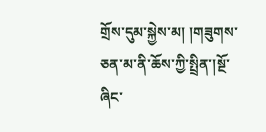གྲོས་དུམ་སྐྱེས་མ། །གཟུགས་ཅན་མ་ནི་ཆོས་ཀྱི་སྤྲིན་།སྔོ་ཞིང་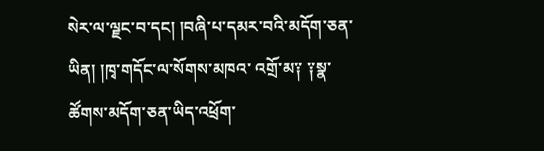སེར་ལ་ལྗང་བ་དང། །བཞི་པ་དམར་བའི་མདོག་ཅན་ཡིན། །ཁྭ་གདོང་ལ་སོགས་མཁའ་ འགྲོ་མ༑ ༑སྣ་ཚོགས་མདོག་ཅན་ཡིད་འཕྲོག་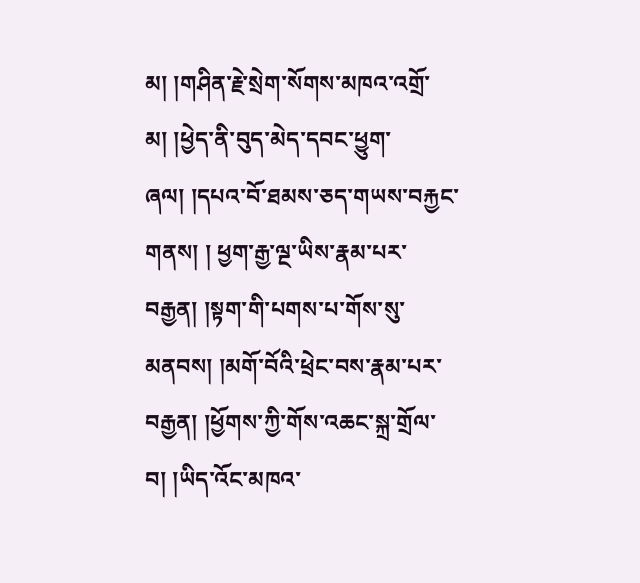མ། །གཤིན་རྗེ་སྲེག་སོགས་མཁའ་འགྲོ་མ། །ཕྱེད་ནི་བུད་མེད་དབང་ཕྱུག་ཞལ། །དཔའ་བོ་ཐམས་ཅད་གཡས་བརྐྱང་གནས། ། ཕྱག་རྒྱ་ལྔ་ཡིས་རྣམ་པར་བརྒྱན། །སྟག་གི་པགས་པ་གོས་སུ་མནབས། །མགོ་བོའི་ཕྲེང་བས་རྣམ་པར་བརྒྱན། །ཕྱོགས་ཀྱི་གོས་འཆང་སྐྲ་གྲོལ་བ། །ཡིད་འོང་མཁའ་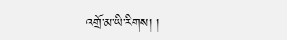འགྲོ་མ་ཡི་རིགས། །